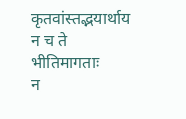कृतवांस्तद्भयार्थाय न च ते भीतिमागताः
न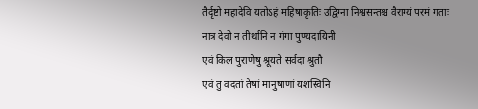तैर्दृष्टो महादेवि यतोऽहं महिषाकृतिः उद्विग्ना निश्वसन्तश्च वैराग्यं परमं गताः
नात्र देवो न तीर्थानि न गंगा पुण्यदायिनी
एवं किल पुराणेषु श्रूयते सर्वदा श्रुतौ
एवं तु वदतां तेषां मानुषाणां यशस्विनि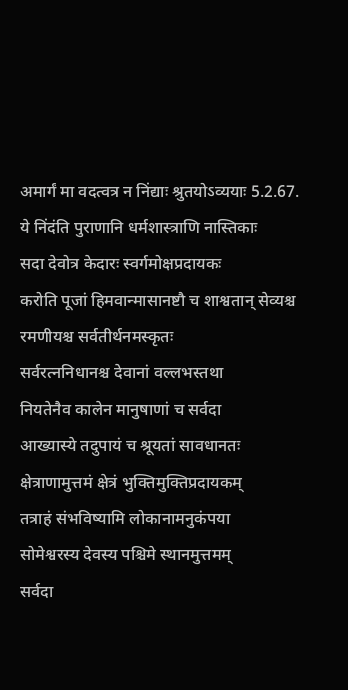अमार्गं मा वदत्वत्र न निंद्याः श्रुतयोऽव्ययाः 5.2.67.
ये निंदंति पुराणानि धर्मशास्त्राणि नास्तिकाः
सदा देवोत्र केदारः स्वर्गमोक्षप्रदायकः
करोति पूजां हिमवान्मासानष्टौ च शाश्वतान् सेव्यश्च रमणीयश्च सर्वतीर्थनमस्कृतः
सर्वरत्ननिधानश्च देवानां वल्लभस्तथा
नियतेनैव कालेन मानुषाणां च सर्वदा
आख्यास्ये तदुपायं च श्रूयतां सावधानतः
क्षेत्राणामुत्तमं क्षेत्रं भुक्तिमुक्तिप्रदायकम्
तत्राहं संभविष्यामि लोकानामनुकंपया
सोमेश्वरस्य देवस्य पश्चिमे स्थानमुत्तमम्
सर्वदा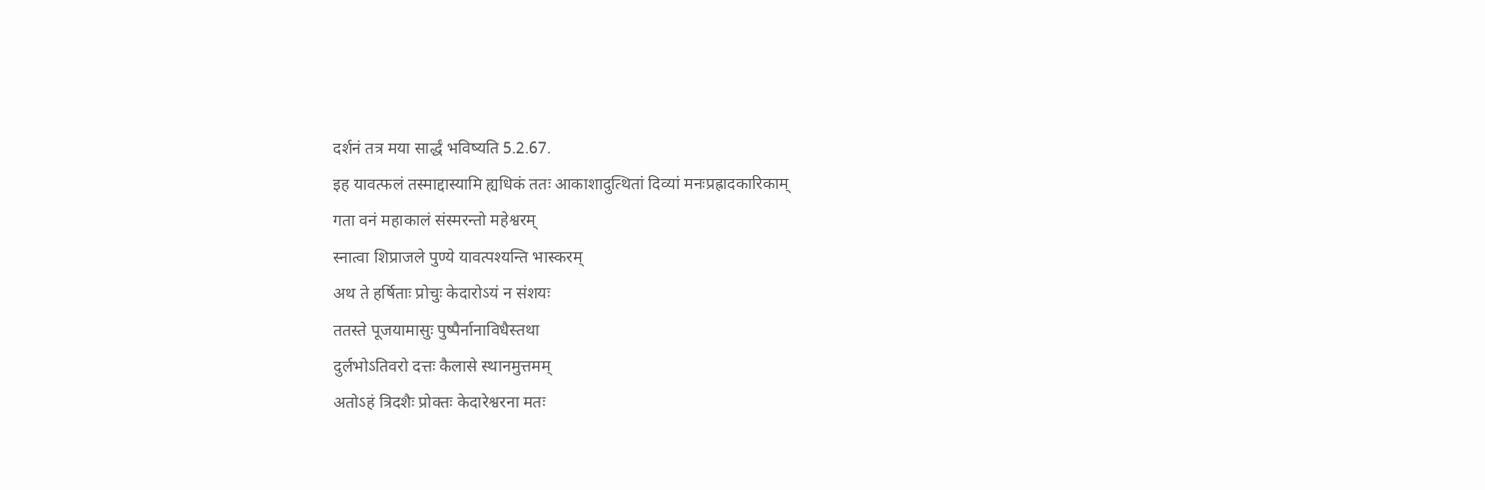दर्शनं तत्र मया सार्द्धं भविष्यति 5.2.67.
इह यावत्फलं तस्माद्दास्यामि ह्यधिकं ततः आकाशादुत्थितां दिव्यां मनःप्रह्रादकारिकाम्
गता वनं महाकालं संस्मरन्तो महेश्वरम्
स्नात्वा शिप्राजले पुण्ये यावत्पश्यन्ति भास्करम्
अथ ते हर्षिताः प्रोचुः केदारोऽयं न संशयः
ततस्ते पूजयामासुः पुष्पैर्नानाविधैस्तथा
दुर्लभोऽतिवरो दत्तः कैलासे स्थानमुत्तमम्
अतोऽहं त्रिदशैः प्रोक्तः केदारेश्वरना मतः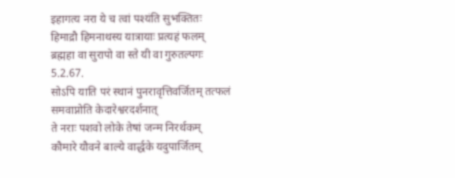इहागत्य नरा ये च त्वां पश्यंति सुभक्तितः
हिमाद्रौ हिमनाथस्य यात्रायाः प्रत्यहं फलम्
ब्रह्महा वा सुरापो वा स्ते यी वा गुरुतल्पगः 5.2.67.
सोऽपि याति परं स्थानं पुनरावृत्तिवर्जितम् तत्फलं समवाप्नोति केदारेश्वरदर्शनात्
ते नराः पशवो लोके तेषां जन्म निरर्थकम्
कौमारे यौवने बाल्ये वार्द्धके यदुपार्जितम्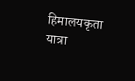हिमालयकृता यात्रा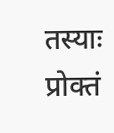तस्याः प्रोक्तं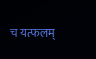च यत्फलम्